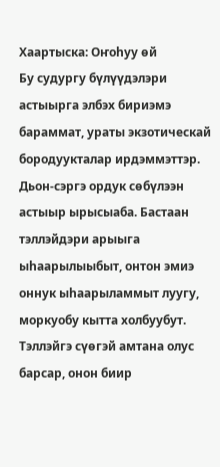Хаартыска: Оҥоһуу өй
Бу судургу бүлүүдэлэри астыырга элбэх бириэмэ бараммат, ураты экзотическай бородуукталар ирдэммэттэр.
Дьон-сэргэ ордук сөбүлээн астыыр ырысыаба. Бастаан тэллэйдэри арыыга ыһаарылыыбыт, онтон эмиэ оннук ыһаарыламмыт луугу, моркуобу кытта холбуубут. Тэллэйгэ сүөгэй амтана олус барсар, онон биир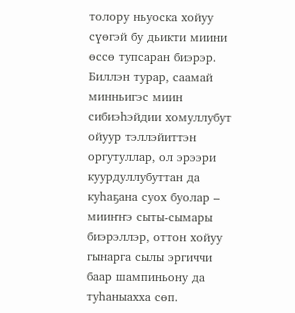толору ньуоска хойуу сүөгэй бу дьикти миини өссө тупсаран биэрэр. Биллэн турар, саамай минньигэс миин сибиэһэйдии хомуллубут ойуур тэллэйиттэн оргутуллар, ол эрээри куурдуллубуттан да куһаҕана суох буолар – мииҥҥэ сыты-сымары биэрэллэр, оттон хойуу гынарга сылы эргиччи баар шампиньону да туһаныахха сөп.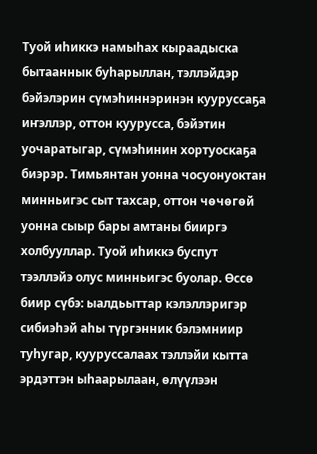Туой иһиккэ намыһах кыраадыска бытааннык буһарыллан, тэллэйдэр бэйэлэрин сүмэһиннэринэн кууруссаҕа иҥэллэр, оттон куурусса, бэйэтин уочаратыгар, сүмэһинин хортуоскаҕа биэрэр. Тимьянтан уонна чосуонуоктан минньигэс сыт тахсар, оттон чөчөгөй уонна сыыр бары амтаны бииргэ холбууллар. Туой иһиккэ буспут тээллэйэ олус минньигэс буолар. Өссө биир сүбэ: ыалдьыттар кэлэллэригэр сибиэһэй аһы түргэнник бэлэмниир туһугар, кууруссалаах тэллэйи кытта эрдэттэн ыһаарылаан, өлүүлээн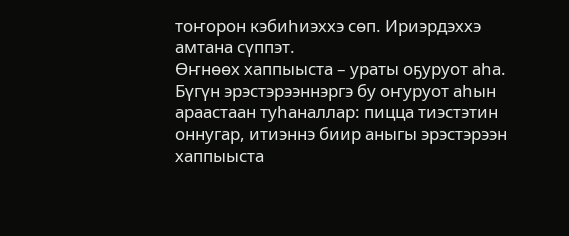тоҥорон кэбиһиэххэ сөп. Ириэрдэххэ амтана сүппэт.
Өҥнөөх хаппыыста – ураты оҕуруот аһа. Бүгүн эрэстэрээннэргэ бу оҥуруот аһын араастаан туһаналлар: пицца тиэстэтин оннугар, итиэннэ биир аныгы эрэстэрээн хаппыыста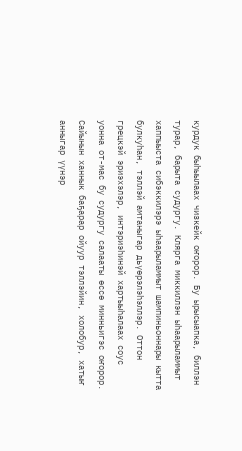курдук быһыылаах чизкейк оҥорор. Бу ырысыапка, биллэн турар, барыта судургу. Клярга миккиллэн ыһаарыламмыт хаппыыста сибэккилэрэ ыһаарыламмыт шампиньоннары кытта булкуһан, тэллэй амтаныгар дьүөрэлэһэллэр. Оттон грецкэй эриэхэлэр, интэриэһинэй хартыыһалаах соус уонна от-мас бу судургу салааты өссө минньигэс оҥорор.
Сайынын ханнык баҕарар ойуур тэллэйин, холобур, хатыҥ анныгар үүнэр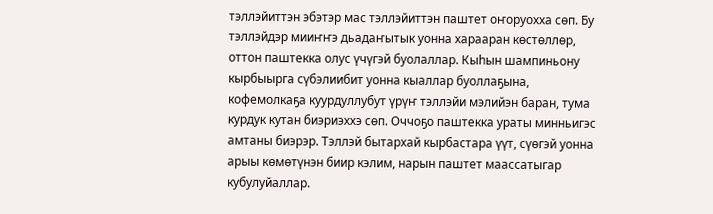тэллэйиттэн эбэтэр мас тэллэйиттэн паштет оҥоруохха сөп. Бу тэллэйдэр мииҥҥэ дьадаҥытык уонна харааран көстөллөр, оттон паштекка олус үчүгэй буолаллар. Кыһын шампиньону кырбыырга сүбэлиибит уонна кыаллар буоллаҕына, кофемолкаҕа куурдуллубут үрүҥ тэллэйи мэлийэн баран, тума курдук кутан биэриэххэ сөп. Оччоҕо паштекка ураты минньигэс амтаны биэрэр. Тэллэй бытархай кырбастара үүт, сүөгэй уонна арыы көмөтүнэн биир кэлим, нарын паштет маассатыгар кубулуйаллар.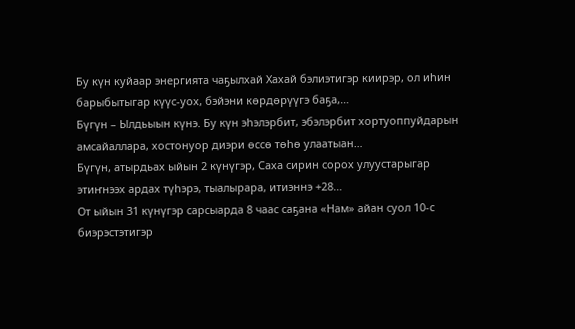Бу күн куйаар энергията чаҕылхай Хахай бэлиэтигэр киирэр, ол иһин барыбытыгар күүс-уох, бэйэни көрдөрүүгэ баҕа,…
Бүгүн – Ылдьыын күнэ. Бу күн эһэлэрбит, эбэлэрбит хортуоппуйдарын амсайаллара, хостонуор диэри өссө төһө улаатыан…
Бүгүн, атырдьах ыйын 2 күнүгэр, Саха сирин сорох улуустарыгар этиҥнээх ардах түһэрэ, тыалырара, итиэннэ +28…
От ыйын 31 күнүгэр сарсыарда 8 чаас саҕана «Нам» айан суол 10-с биэрэстэтигэр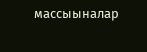массыыналар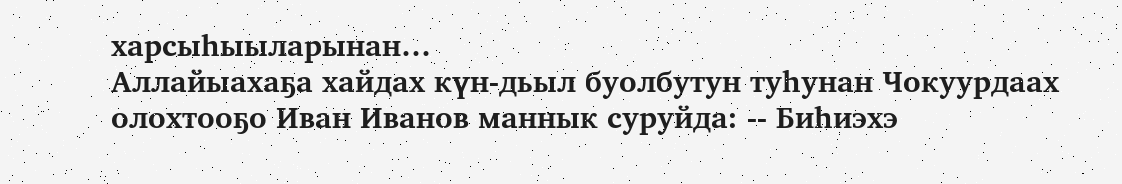харсыһыыларынан…
Аллайыахаҕа хайдах күн-дьыл буолбутун туһунан Чокуурдаах олохтооҕо Иван Иванов маннык суруйда: -- Биһиэхэ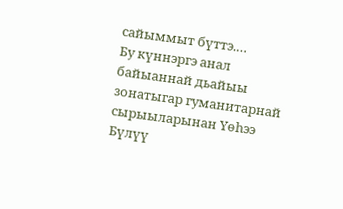сайыммыт бүттэ.…
Бу күннэргэ анал байыаннай дьайыы зонатыгар гуманитарнай сырыыларынан Үөһээ Бүлүү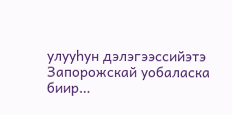улууһун дэлэгээссийэтэ Запорожскай уобаласка биир…